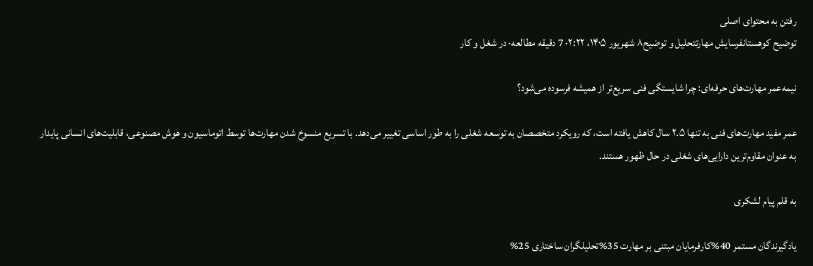رفتن به محتوای اصلی
توضیح کوهستانفرسایش مهارتتحلیل و توضیح۸ شهریور ۱۴۰۵، ۲:۲۲· 7 دقیقه مطالعه· در شغل و کار

نیمه‌عمر مهارت‌های حرفه‌ای: چرا شایستگی فنی سریع‌تر از همیشه فرسوده می‌شود؟

عمر مفید مهارت‌های فنی به تنها ۲.۵ سال کاهش یافته است، که رویکرد متخصصان به توسعه شغلی را به طور اساسی تغییر می‌دهد. با تسریع منسوخ شدن مهارت‌ها توسط اتوماسیون و هوش مصنوعی، قابلیت‌های انسانی پایدار به عنوان مقاوم‌ترین دارایی‌های شغلی در حال ظهور هستند.

به قلم پیام لشکری

یادگیرندگان مستمر 40%کارفرمایان مبتنی بر مهارت 35%تحلیلگران ساختاری 25%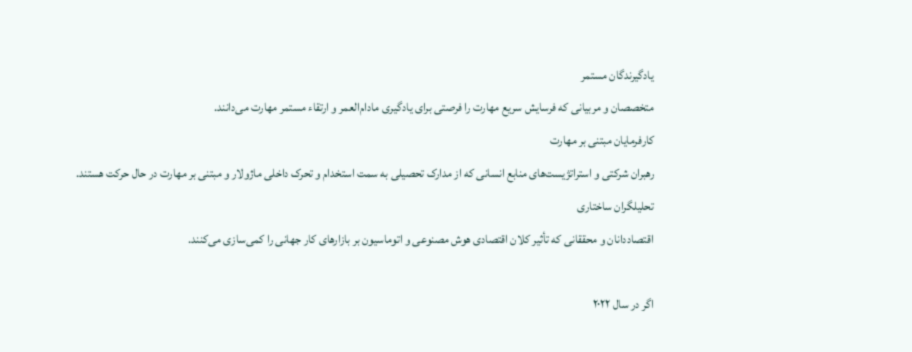یادگیرندگان مستمر
متخصصان و مربیانی که فرسایش سریع مهارت را فرصتی برای یادگیری مادام‌العمر و ارتقاء مستمر مهارت می‌دانند.
کارفرمایان مبتنی بر مهارت
رهبران شرکتی و استراتژیست‌های منابع انسانی که از مدارک تحصیلی به سمت استخدام و تحرک داخلی ماژولار و مبتنی بر مهارت در حال حرکت هستند.
تحلیلگران ساختاری
اقتصاددانان و محققانی که تأثیر کلان اقتصادی هوش مصنوعی و اتوماسیون بر بازارهای کار جهانی را کمی‌سازی می‌کنند.

اگر در سال ۲۰۲۲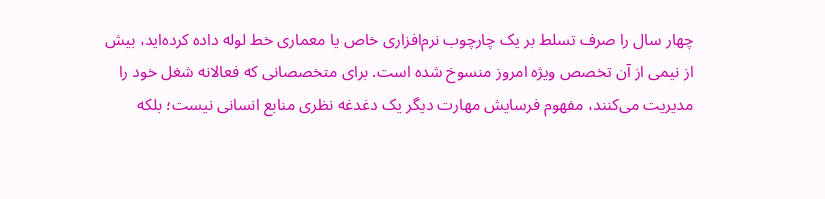چهار سال را صرف تسلط بر یک چارچوب نرم‌افزاری خاص یا معماری خط لوله داده کرده‌اید، بیش از نیمی از آن تخصص ویژه امروز منسوخ شده است. برای متخصصانی که فعالانه شغل خود را مدیریت می‌کنند، مفهوم فرسایش مهارت دیگر یک دغدغه نظری منابع انسانی نیست؛ بلکه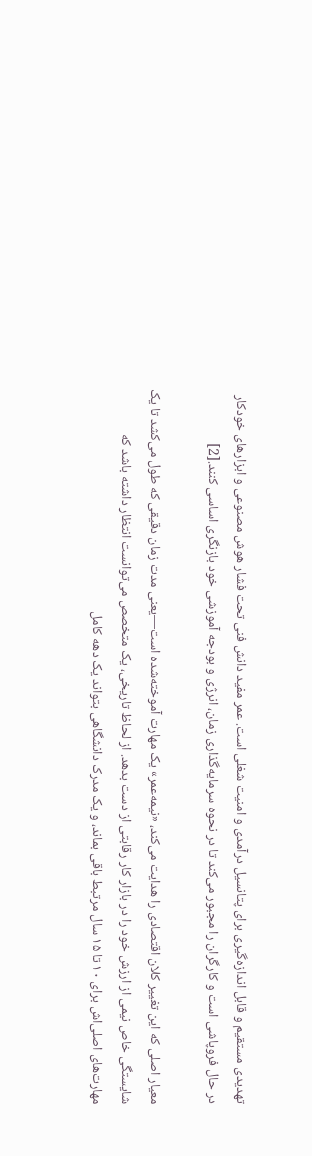تهدیدی مستقیم و قابل اندازه‌گیری برای پتانسیل درآمدی و امنیت شغلی است. عمر مفید دانش فنی تحت فشار هوش مصنوعی و ابزارهای خودکار در حال فروپاشی است و کارگران را مجبور می‌کند تا در نحوه سرمایه‌گذاری زمان، انرژی و بودجه آموزشی خود بازنگری اساسی کنند.[2]

معیار اصلی که این تغییر کلان اقتصادی را هدایت می‌کند، «نیمه‌عمر» یک مهارت آموخته‌شده است—یعنی مدت زمان دقیقی که طول می‌کشد تا یک شایستگی خاص نیمی از ارزش خود را در بازار کار رقابتی از دست بدهد. از لحاظ تاریخی، یک متخصص می‌توانست انتظار داشته باشد که مهارت‌های اصلی‌اش برای ۱۰ تا ۱۵ سال مرتبط باقی بماند، و یک مدرک دانشگاهی بتواند یک دهه کامل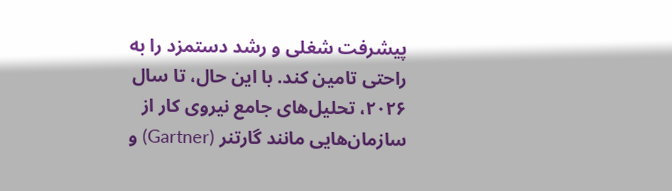پیشرفت شغلی و رشد دستمزد را به راحتی تامین کند. با این حال، تا سال ۲۰۲۶، تحلیل‌های جامع نیروی کار از سازمان‌هایی مانند گارتنر (Gartner) و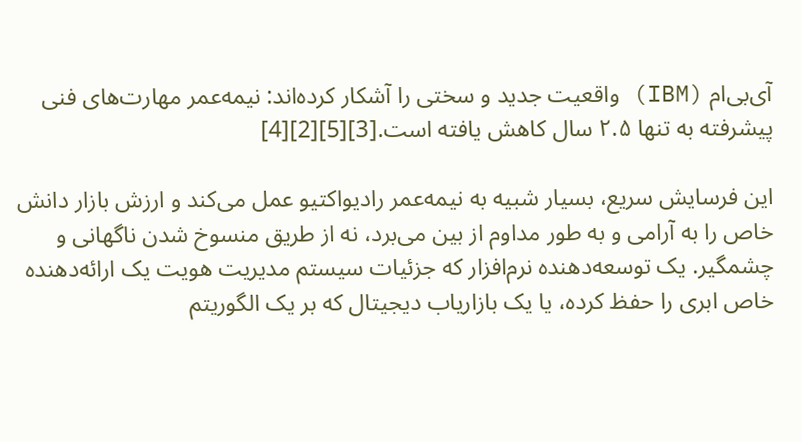آی‌بی‌ام (IBM) واقعیت جدید و سختی را آشکار کرده‌اند: نیمه‌عمر مهارت‌های فنی پیشرفته به تنها ۲.۵ سال کاهش یافته است.[3][5][2][4]

این فرسایش سریع، بسیار شبیه به نیمه‌عمر رادیواکتیو عمل می‌کند و ارزش بازار دانش خاص را به آرامی و به طور مداوم از بین می‌برد، نه از طریق منسوخ شدن ناگهانی و چشمگیر. یک توسعه‌دهنده نرم‌افزار که جزئیات سیستم مدیریت هویت یک ارائه‌دهنده خاص ابری را حفظ کرده، یا یک بازاریاب دیجیتال که بر یک الگوریتم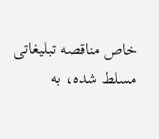خاص مناقصه تبلیغاتی مسلط شده، به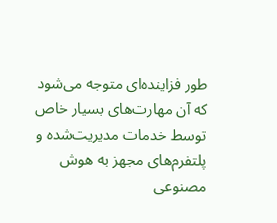طور فزاینده‌ای متوجه می‌شود که آن مهارت‌های بسیار خاص توسط خدمات مدیریت‌شده و پلتفرم‌های مجهز به هوش مصنوعی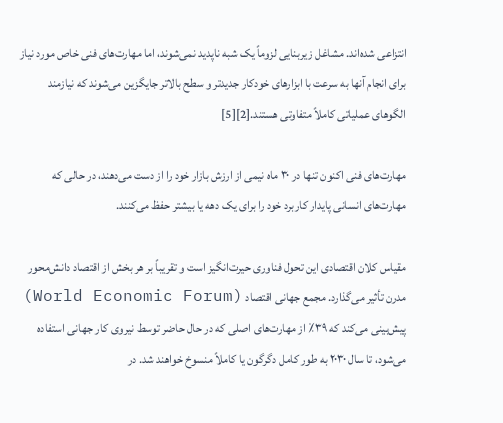انتزاعی شده‌اند. مشاغل زیربنایی لزوماً یک شبه ناپدید نمی‌شوند، اما مهارت‌های فنی خاص مورد نیاز برای انجام آنها به سرعت با ابزارهای خودکار جدیدتر و سطح بالاتر جایگزین می‌شوند که نیازمند الگوهای عملیاتی کاملاً متفاوتی هستند.[2][5]

مهارت‌های فنی اکنون تنها در ۳۰ ماه نیمی از ارزش بازار خود را از دست می‌دهند، در حالی که مهارت‌های انسانی پایدار کاربرد خود را برای یک دهه یا بیشتر حفظ می‌کنند.

مقیاس کلان اقتصادی این تحول فناوری حیرت‌انگیز است و تقریباً بر هر بخش از اقتصاد دانش‌محور مدرن تأثیر می‌گذارد. مجمع جهانی اقتصاد (World Economic Forum) پیش‌بینی می‌کند که ۳۹٪ از مهارت‌های اصلی که در حال حاضر توسط نیروی کار جهانی استفاده می‌شود، تا سال ۲۰۳۰ به طور کامل دگرگون یا کاملاً منسوخ خواهند شد. در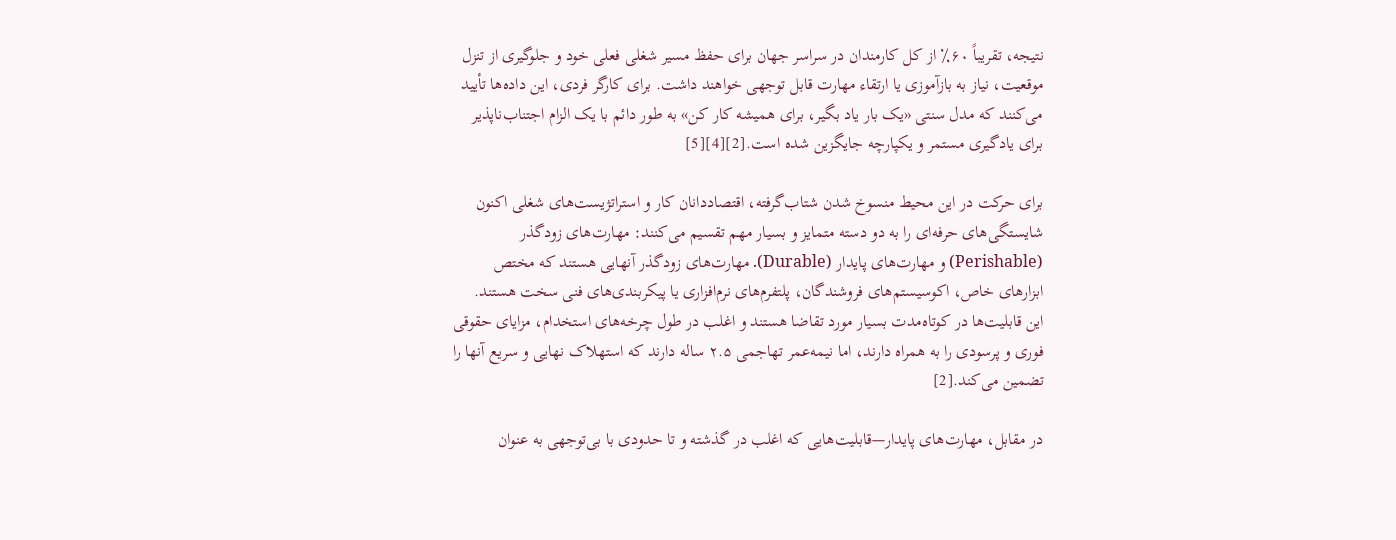نتیجه، تقریباً ۶۰٪ از کل کارمندان در سراسر جهان برای حفظ مسیر شغلی فعلی خود و جلوگیری از تنزل موقعیت، نیاز به بازآموزی یا ارتقاء مهارت قابل توجهی خواهند داشت. برای کارگر فردی، این داده‌ها تأیید می‌کنند که مدل سنتی «یک بار یاد بگیر، برای همیشه کار کن» به طور دائم با یک الزام اجتناب‌ناپذیر برای یادگیری مستمر و یکپارچه جایگزین شده است.[2][4][5]

برای حرکت در این محیط منسوخ شدن شتاب‌گرفته، اقتصاددانان کار و استراتژیست‌های شغلی اکنون شایستگی‌های حرفه‌ای را به دو دسته متمایز و بسیار مهم تقسیم می‌کنند: مهارت‌های زودگذر (Perishable) و مهارت‌های پایدار (Durable). مهارت‌های زودگذر آنهایی هستند که مختص ابزارهای خاص، اکوسیستم‌های فروشندگان، پلتفرم‌های نرم‌افزاری یا پیکربندی‌های فنی سخت هستند. این قابلیت‌ها در کوتاه‌مدت بسیار مورد تقاضا هستند و اغلب در طول چرخه‌های استخدام، مزایای حقوقی فوری و پرسودی را به همراه دارند، اما نیمه‌عمر تهاجمی ۲.۵ ساله دارند که استهلاک نهایی و سریع آنها را تضمین می‌کند.[2]

در مقابل، مهارت‌های پایدار—قابلیت‌هایی که اغلب در گذشته و تا حدودی با بی‌توجهی به عنوان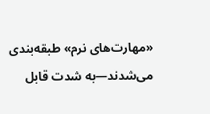«مهارت‌های نرم» طبقه‌بندی می‌شدند—به شدت قابل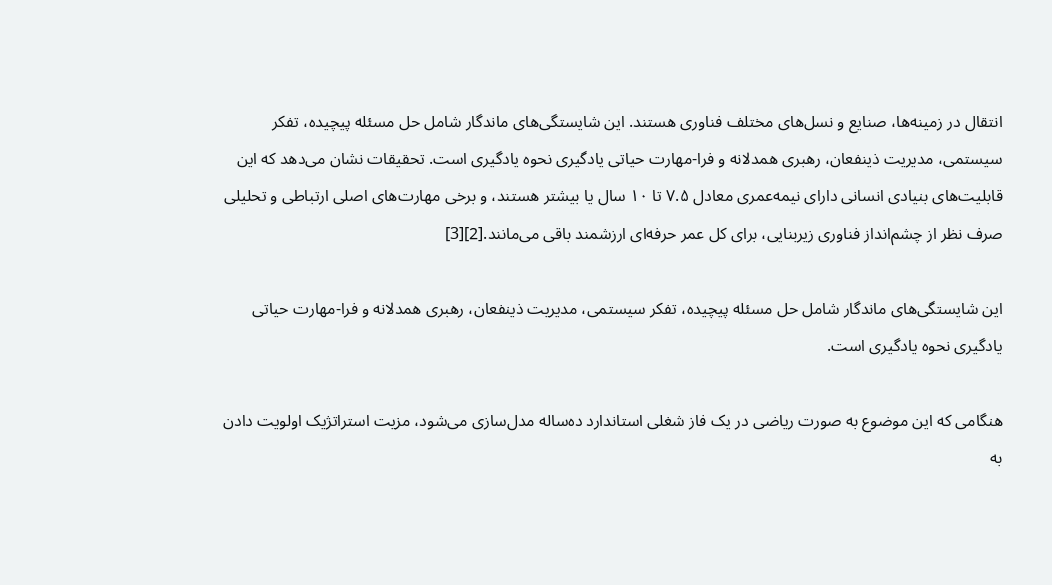انتقال در زمینه‌ها، صنایع و نسل‌های مختلف فناوری هستند. این شایستگی‌های ماندگار شامل حل مسئله پیچیده، تفکر سیستمی، مدیریت ذینفعان، رهبری همدلانه و فرا-مهارت حیاتی یادگیری نحوه یادگیری است. تحقیقات نشان می‌دهد که این قابلیت‌های بنیادی انسانی دارای نیمه‌عمری معادل ۷.۵ تا ۱۰ سال یا بیشتر هستند، و برخی مهارت‌های اصلی ارتباطی و تحلیلی صرف نظر از چشم‌انداز فناوری زیربنایی، برای کل عمر حرفه‌ای ارزشمند باقی می‌مانند.[2][3]

این شایستگی‌های ماندگار شامل حل مسئله پیچیده، تفکر سیستمی، مدیریت ذینفعان، رهبری همدلانه و فرا-مهارت حیاتی یادگیری نحوه یادگیری است.

هنگامی که این موضوع به صورت ریاضی در یک فاز شغلی استاندارد ده‌ساله مدل‌سازی می‌شود، مزیت استراتژیک اولویت دادن به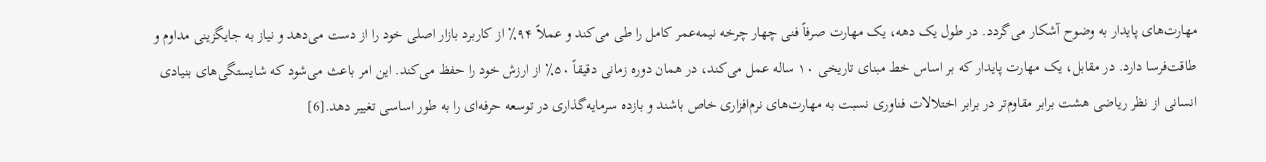مهارت‌های پایدار به وضوح آشکار می‌گردد. در طول یک دهه، یک مهارت صرفاً فنی چهار چرخه نیمه‌عمر کامل را طی می‌کند و عملاً ۹۴٪ از کاربرد بازار اصلی خود را از دست می‌دهد و نیاز به جایگزینی مداوم و طاقت‌فرسا دارد. در مقابل، یک مهارت پایدار که بر اساس خط مبنای تاریخی ۱۰ ساله عمل می‌کند، در همان دوره زمانی دقیقاً ۵۰٪ از ارزش خود را حفظ می‌کند. این امر باعث می‌شود که شایستگی‌های بنیادی انسانی از نظر ریاضی هشت برابر مقاوم‌تر در برابر اختلالات فناوری نسبت به مهارت‌های نرم‌افزاری خاص باشند و بازده سرمایه‌گذاری در توسعه حرفه‌ای را به طور اساسی تغییر دهد.[6]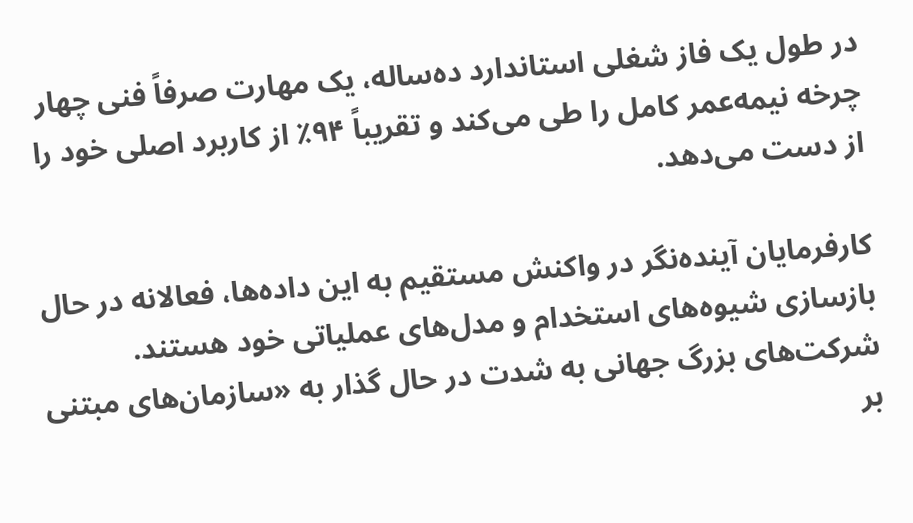در طول یک فاز شغلی استاندارد ده‌ساله، یک مهارت صرفاً فنی چهار چرخه نیمه‌عمر کامل را طی می‌کند و تقریباً ۹۴٪ از کاربرد اصلی خود را از دست می‌دهد.

کارفرمایان آینده‌نگر در واکنش مستقیم به این داده‌ها، فعالانه در حال بازسازی شیوه‌های استخدام و مدل‌های عملیاتی خود هستند. شرکت‌های بزرگ جهانی به شدت در حال گذار به «سازمان‌های مبتنی بر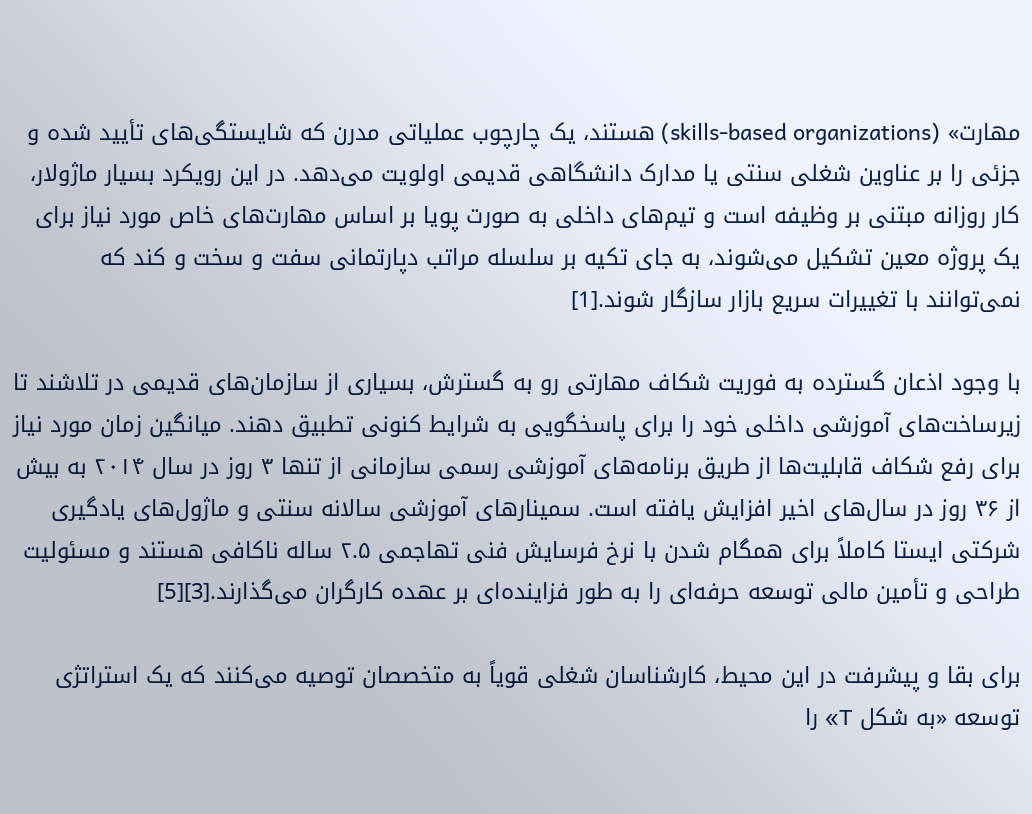مهارت» (skills-based organizations) هستند، یک چارچوب عملیاتی مدرن که شایستگی‌های تأیید شده و جزئی را بر عناوین شغلی سنتی یا مدارک دانشگاهی قدیمی اولویت می‌دهد. در این رویکرد بسیار ماژولار، کار روزانه مبتنی بر وظیفه است و تیم‌های داخلی به صورت پویا بر اساس مهارت‌های خاص مورد نیاز برای یک پروژه معین تشکیل می‌شوند، به جای تکیه بر سلسله مراتب دپارتمانی سفت و سخت و کند که نمی‌توانند با تغییرات سریع بازار سازگار شوند.[1]

با وجود اذعان گسترده به فوریت شکاف مهارتی رو به گسترش، بسیاری از سازمان‌های قدیمی در تلاشند تا زیرساخت‌های آموزشی داخلی خود را برای پاسخگویی به شرایط کنونی تطبیق دهند. میانگین زمان مورد نیاز برای رفع شکاف قابلیت‌ها از طریق برنامه‌های آموزشی رسمی سازمانی از تنها ۳ روز در سال ۲۰۱۴ به بیش از ۳۶ روز در سال‌های اخیر افزایش یافته است. سمینارهای آموزشی سالانه سنتی و ماژول‌های یادگیری شرکتی ایستا کاملاً برای همگام شدن با نرخ فرسایش فنی تهاجمی ۲.۵ ساله ناکافی هستند و مسئولیت طراحی و تأمین مالی توسعه حرفه‌ای را به طور فزاینده‌ای بر عهده کارگران می‌گذارند.[3][5]

برای بقا و پیشرفت در این محیط، کارشناسان شغلی قویاً به متخصصان توصیه می‌کنند که یک استراتژی توسعه «به شکل T» را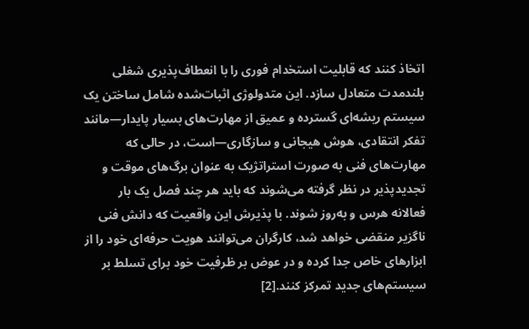اتخاذ کنند که قابلیت استخدام فوری را با انعطاف‌پذیری شغلی بلندمدت متعادل سازد. این متدولوژی اثبات‌شده شامل ساختن یک سیستم ریشه‌ای گسترده و عمیق از مهارت‌های بسیار پایدار—مانند تفکر انتقادی، هوش هیجانی و سازگاری—است، در حالی که مهارت‌های فنی به صورت استراتژیک به عنوان برگ‌های موقت و تجدیدپذیر در نظر گرفته می‌شوند که باید هر چند فصل یک بار فعالانه هرس و به‌روز شوند. با پذیرش این واقعیت که دانش فنی ناگزیر منقضی خواهد شد، کارگران می‌توانند هویت حرفه‌ای خود را از ابزارهای خاص جدا کرده و در عوض بر ظرفیت خود برای تسلط بر سیستم‌های جدید تمرکز کنند.[2]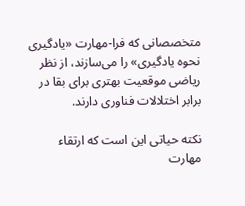متخصصانی که فرا-مهارت «یادگیری نحوه یادگیری» را می‌سازند، از نظر ریاضی موقعیت بهتری برای بقا در برابر اختلالات فناوری دارند.

نکته حیاتی این است که ارتقاء مهارت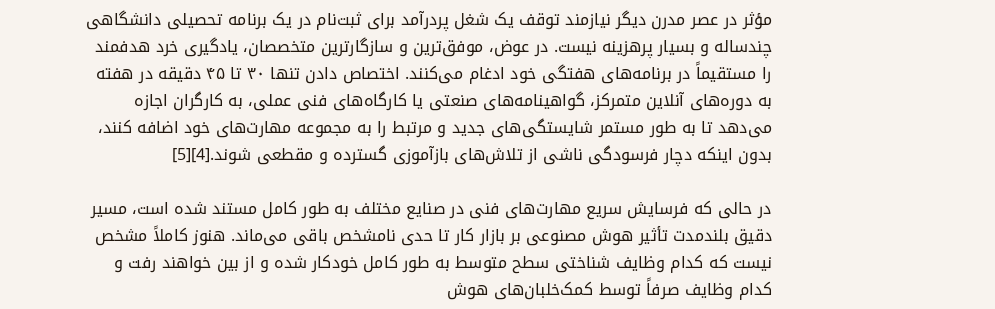مؤثر در عصر مدرن دیگر نیازمند توقف یک شغل پردرآمد برای ثبت‌نام در یک برنامه تحصیلی دانشگاهی چندساله و بسیار پرهزینه نیست. در عوض، موفق‌ترین و سازگارترین متخصصان، یادگیری خرد هدفمند را مستقیماً در برنامه‌های هفتگی خود ادغام می‌کنند. اختصاص دادن تنها ۳۰ تا ۴۵ دقیقه در هفته به دوره‌های آنلاین متمرکز، گواهینامه‌های صنعتی یا کارگاه‌های فنی عملی، به کارگران اجازه می‌دهد تا به طور مستمر شایستگی‌های جدید و مرتبط را به مجموعه مهارت‌های خود اضافه کنند، بدون اینکه دچار فرسودگی ناشی از تلاش‌های بازآموزی گسترده و مقطعی شوند.[4][5]

در حالی که فرسایش سریع مهارت‌های فنی در صنایع مختلف به طور کامل مستند شده است، مسیر دقیق بلندمدت تأثیر هوش مصنوعی بر بازار کار تا حدی نامشخص باقی می‌ماند. هنوز کاملاً مشخص نیست که کدام وظایف شناختی سطح متوسط به طور کامل خودکار شده و از بین خواهند رفت و کدام وظایف صرفاً توسط کمک‌خلبان‌های هوش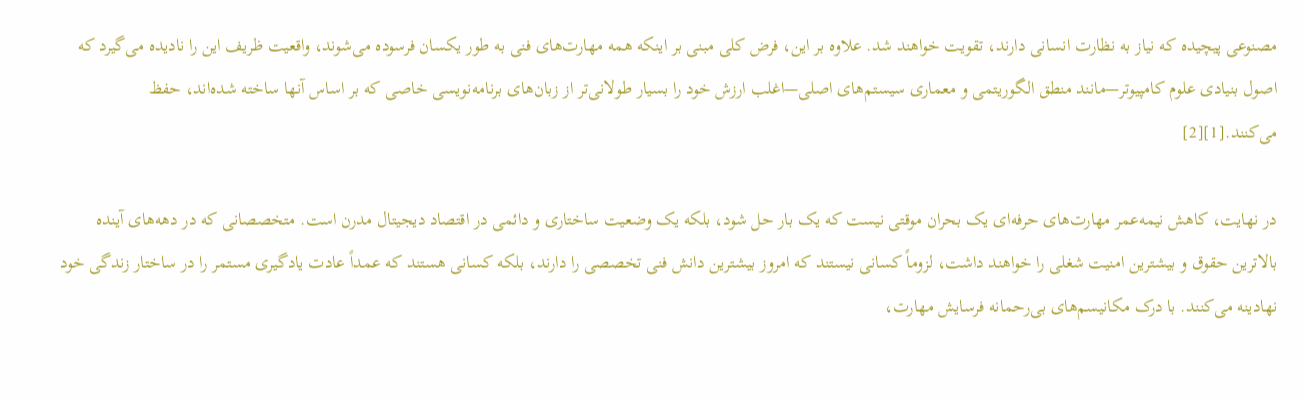مصنوعی پیچیده که نیاز به نظارت انسانی دارند، تقویت خواهند شد. علاوه بر این، فرض کلی مبنی بر اینکه همه مهارت‌های فنی به طور یکسان فرسوده می‌شوند، واقعیت ظریف این را نادیده می‌گیرد که اصول بنیادی علوم کامپیوتر—مانند منطق الگوریتمی و معماری سیستم‌های اصلی—اغلب ارزش خود را بسیار طولانی‌تر از زبان‌های برنامه‌نویسی خاصی که بر اساس آنها ساخته شده‌اند، حفظ می‌کنند.[1][2]

در نهایت، کاهش نیمه‌عمر مهارت‌های حرفه‌ای یک بحران موقتی نیست که یک بار حل شود، بلکه یک وضعیت ساختاری و دائمی در اقتصاد دیجیتال مدرن است. متخصصانی که در دهه‌های آینده بالاترین حقوق و بیشترین امنیت شغلی را خواهند داشت، لزوماً کسانی نیستند که امروز بیشترین دانش فنی تخصصی را دارند، بلکه کسانی هستند که عمداً عادت یادگیری مستمر را در ساختار زندگی خود نهادینه می‌کنند. با درک مکانیسم‌های بی‌رحمانه فرسایش مهارت،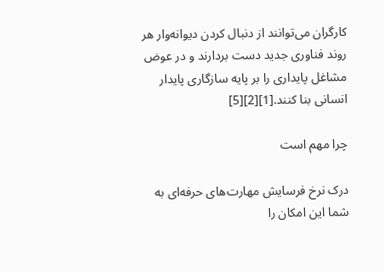کارگران می‌توانند از دنبال کردن دیوانه‌وار هر روند فناوری جدید دست بردارند و در عوض مشاغل پایداری را بر پایه سازگاری پایدار انسانی بنا کنند.[1][2][5]

چرا مهم است

درک نرخ فرسایش مهارت‌های حرفه‌ای به شما این امکان را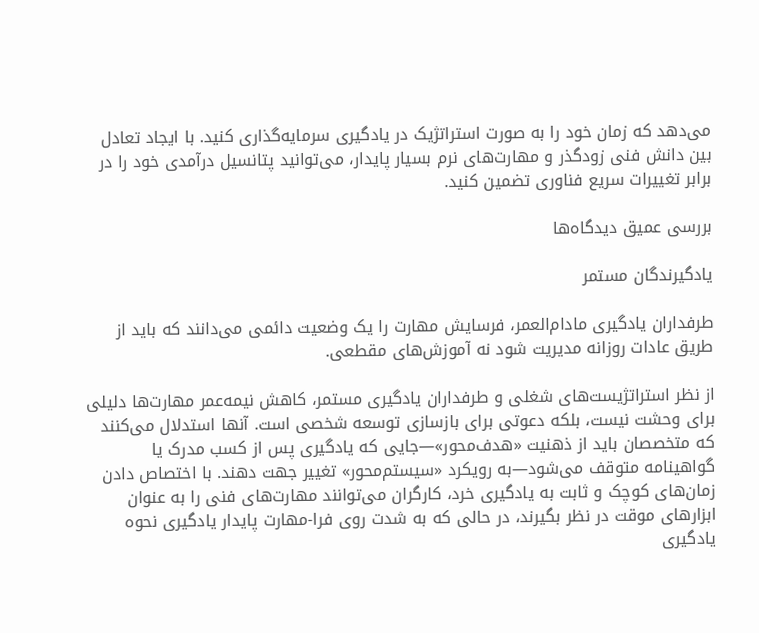می‌دهد که زمان خود را به صورت استراتژیک در یادگیری سرمایه‌گذاری کنید. با ایجاد تعادل بین دانش فنی زودگذر و مهارت‌های نرم بسیار پایدار، می‌توانید پتانسیل درآمدی خود را در برابر تغییرات سریع فناوری تضمین کنید.

بررسی عمیق دیدگاه‌ها

یادگیرندگان مستمر

طرفداران یادگیری مادام‌العمر، فرسایش مهارت را یک وضعیت دائمی می‌دانند که باید از طریق عادات روزانه مدیریت شود نه آموزش‌های مقطعی.

از نظر استراتژیست‌های شغلی و طرفداران یادگیری مستمر، کاهش نیمه‌عمر مهارت‌ها دلیلی برای وحشت نیست، بلکه دعوتی برای بازسازی توسعه شخصی است. آنها استدلال می‌کنند که متخصصان باید از ذهنیت «هدف‌محور»—جایی که یادگیری پس از کسب مدرک یا گواهینامه متوقف می‌شود—به رویکرد «سیستم‌محور» تغییر جهت دهند. با اختصاص دادن زمان‌های کوچک و ثابت به یادگیری خرد، کارگران می‌توانند مهارت‌های فنی را به عنوان ابزارهای موقت در نظر بگیرند، در حالی که به شدت روی فرا-مهارت پایدار یادگیری نحوه یادگیری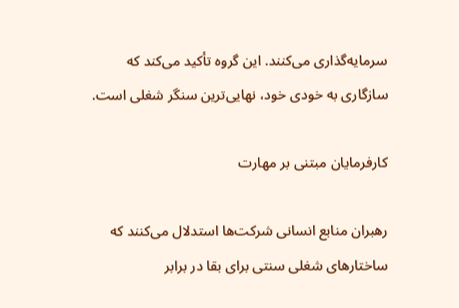سرمایه‌گذاری می‌کنند. این گروه تأکید می‌کند که سازگاری به خودی خود، نهایی‌ترین سنگر شغلی است.

کارفرمایان مبتنی بر مهارت

رهبران منابع انسانی شرکت‌ها استدلال می‌کنند که ساختارهای شغلی سنتی برای بقا در برابر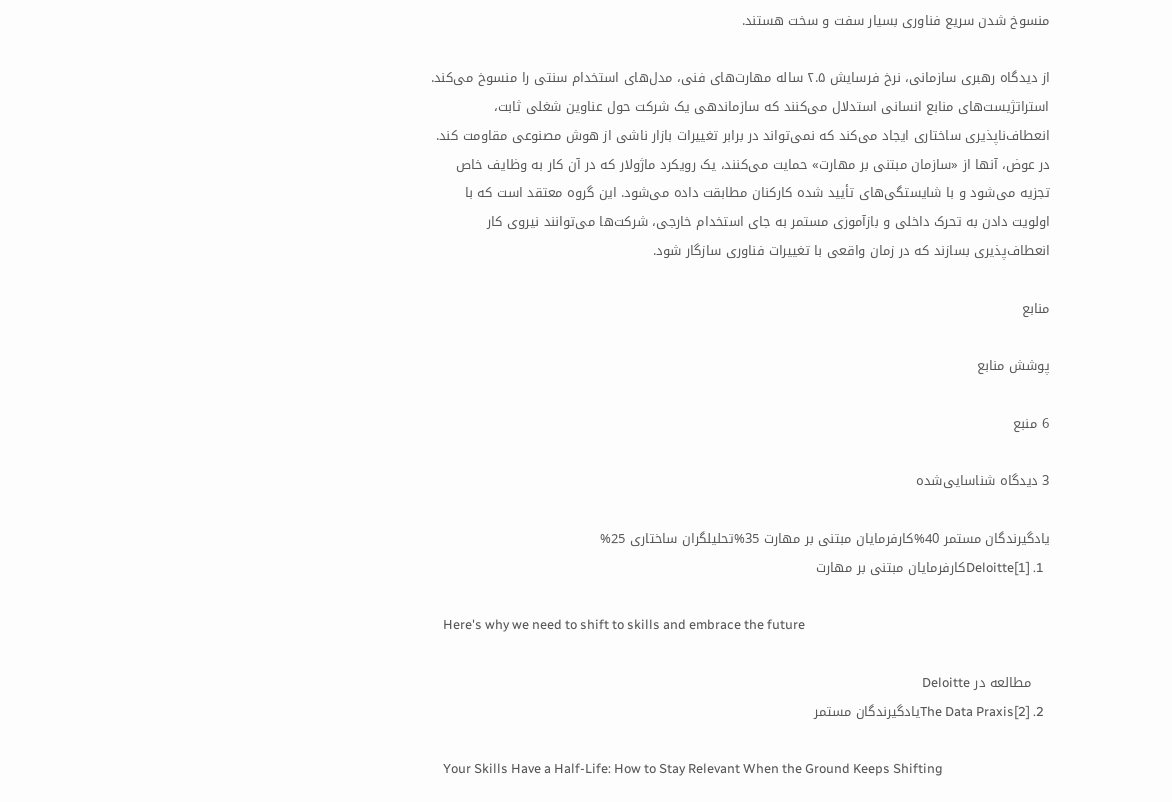منسوخ شدن سریع فناوری بسیار سفت و سخت هستند.

از دیدگاه رهبری سازمانی، نرخ فرسایش ۲.۵ ساله مهارت‌های فنی، مدل‌های استخدام سنتی را منسوخ می‌کند. استراتژیست‌های منابع انسانی استدلال می‌کنند که سازماندهی یک شرکت حول عناوین شغلی ثابت، انعطاف‌ناپذیری ساختاری ایجاد می‌کند که نمی‌تواند در برابر تغییرات بازار ناشی از هوش مصنوعی مقاومت کند. در عوض، آنها از «سازمان مبتنی بر مهارت» حمایت می‌کنند، یک رویکرد ماژولار که در آن کار به وظایف خاص تجزیه می‌شود و با شایستگی‌های تأیید شده کارکنان مطابقت داده می‌شود. این گروه معتقد است که با اولویت دادن به تحرک داخلی و بازآموزی مستمر به جای استخدام خارجی، شرکت‌ها می‌توانند نیروی کار انعطاف‌پذیری بسازند که در زمان واقعی با تغییرات فناوری سازگار شود.

منابع

پوشش منابع

6 منبع

3 دیدگاه شناسایی‌شده

یادگیرندگان مستمر 40%کارفرمایان مبتنی بر مهارت 35%تحلیلگران ساختاری 25%
  1. [1]Deloitteکارفرمایان مبتنی بر مهارت

    Here's why we need to shift to skills and embrace the future

    مطالعه در Deloitte
  2. [2]The Data Praxisیادگیرندگان مستمر

    Your Skills Have a Half-Life: How to Stay Relevant When the Ground Keeps Shifting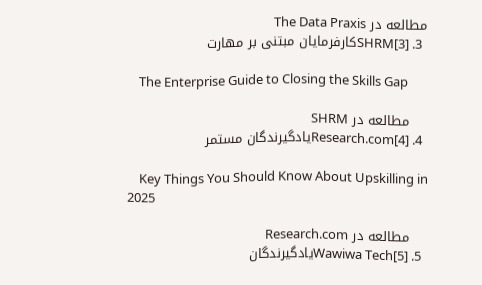مطالعه در The Data Praxis
  3. [3]SHRMکارفرمایان مبتنی بر مهارت

    The Enterprise Guide to Closing the Skills Gap

    مطالعه در SHRM
  4. [4]Research.comیادگیرندگان مستمر

    Key Things You Should Know About Upskilling in 2025

    مطالعه در Research.com
  5. [5]Wawiwa Techیادگیرندگان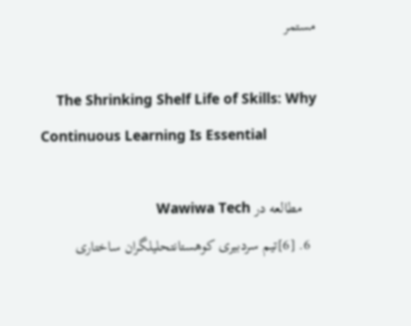مستمر

    The Shrinking Shelf Life of Skills: Why Continuous Learning Is Essential

    مطالعه در Wawiwa Tech
  6. [6]تیم سردبیری کوهستانتحلیلگران ساختاری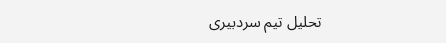تحلیل تیم سردبیری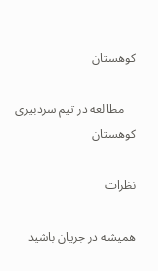کوهستان

    مطالعه در تیم سردبیری کوهستان

نظرات

همیشه در جریان باشید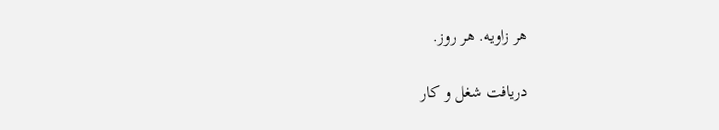هر زاویه. هر روز.

دریافت شغل و کار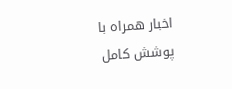اخبار همراه با پوشش کامل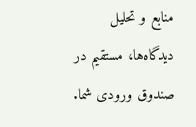منابع و تحلیل دیدگاه‌ها، مستقیم در صندوق ورودی شما.